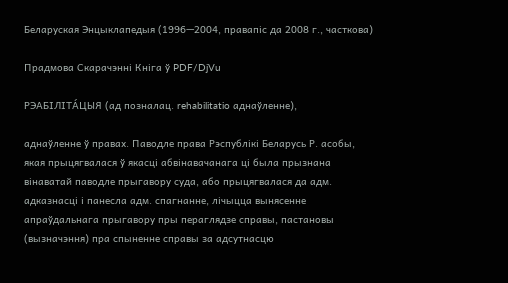Беларуская Энцыклапедыя (1996—2004, правапіс да 2008 г., часткова)

Прадмова Скарачэнні Кніга ў PDF/DjVu

РЭАБІЛІТА́ЦЫЯ (ад позналац. rehabilitatio аднаўленне),

аднаўленне ў правах. Паводле права Рэспублікі Беларусь Р. асобы, якая прыцягвалася ў якасці абвінавачанага ці была прызнана вінаватай паводле прыгавору суда, або прыцягвалася да адм. адказнасці і панесла адм. спагнанне, лічыцца вынясенне апраўдальнага прыгавору пры пераглядзе справы, пастановы (вызначэння) пра спыненне справы за адсутнасцю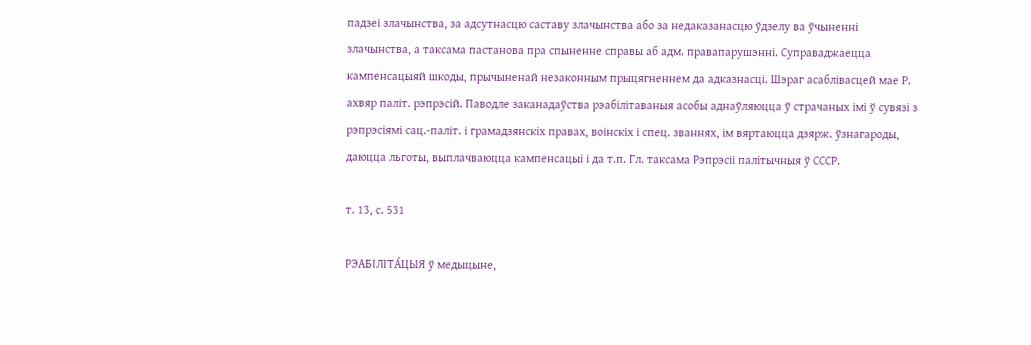падзеі злачынства, за адсутнасцю саставу злачынства або за недаказанасцю ўдзелу ва ўчыненні злачынства, а таксама пастанова пра спыненне справы аб адм. правапарушэнні. Суправаджаецца кампенсацыяй шкоды, прычыненай незаконным прыцягненнем да адказнасці. Шэраг асаблівасцей мае Р. ахвяр паліт. рэпрэсій. Паводле заканадаўства рэабілітаваныя асобы аднаўляюцца ў страчаных імі ў сувязі з рэпрэсіямі сац.-паліт. і грамадзянскіх правах, воінскіх і спец. званнях, ім вяртаюцца дзярж. ўзнагароды, даюцца льготы, выплачваюцца кампенсацыі і да т.п. Гл. таксама Рэпрэсіі палітычныя ў СССР.

т. 13, с. 531

РЭАБІЛІТА́ЦЫЯ ў медыцыне,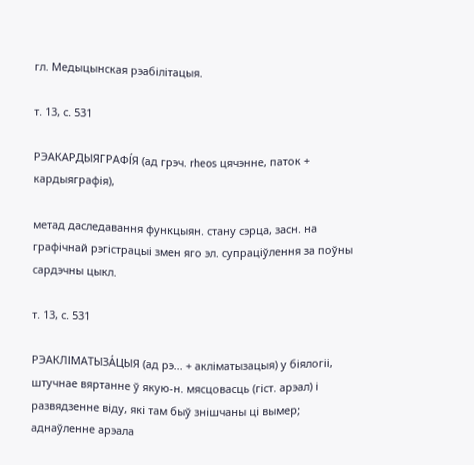гл. Медыцынская рэабілітацыя.

т. 13, с. 531

РЭАКАРДЫЯГРАФІ́Я (ад грэч. rheos цячэнне, паток + кардыяграфія),

метад даследавання функцыян. стану сэрца, засн. на графічнай рэгістрацыі змен яго эл. супраціўлення за поўны сардэчны цыкл.

т. 13, с. 531

РЭАКЛІМАТЫЗА́ЦЫЯ (ад рэ... + акліматызацыя) у біялогіі, штучнае вяртанне ў якую-н. мясцовасць (гіст. арэал) і развядзенне віду, які там быў знішчаны ці вымер; аднаўленне арэала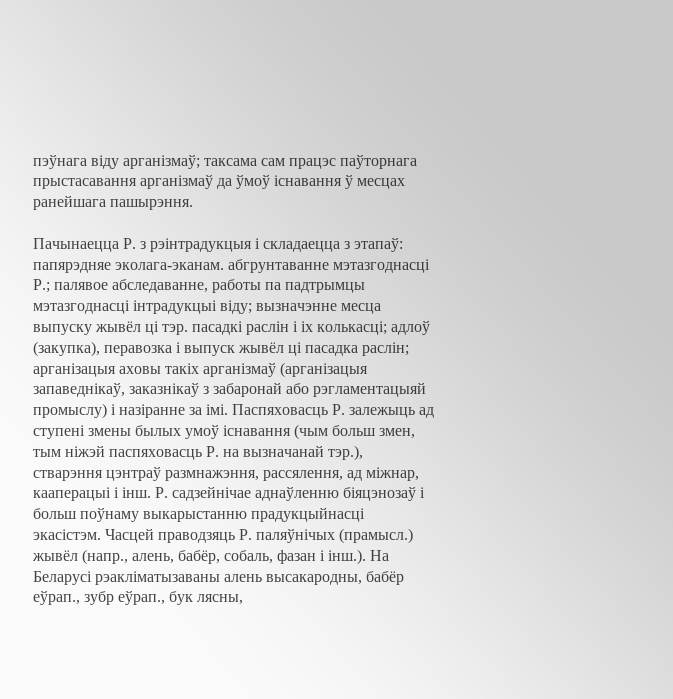пэўнага віду арганізмаў; таксама сам працэс паўторнага прыстасавання арганізмаў да ўмоў існавання ў месцах ранейшага пашырэння.

Пачынаецца Р. з рэінтрадукцыя і складаецца з этапаў: папярэдняе эколага-эканам. абгрунтаванне мэтазгоднасці Р.; палявое абследаванне, работы па падтрымцы мэтазгоднасці інтрадукцыі віду; вызначэнне месца выпуску жывёл ці тэр. пасадкі раслін і іх колькасці; адлоў (закупка), перавозка і выпуск жывёл ці пасадка раслін; арганізацыя аховы такіх арганізмаў (арганізацыя запаведнікаў, заказнікаў з забаронай або рэгламентацыяй промыслу) і назіранне за імі. Паспяховасць Р. залежыць ад ступені змены былых умоў існавання (чым больш змен, тым ніжэй паспяховасць Р. на вызначанай тэр.), стварэння цэнтраў размнажэння, рассялення, ад міжнар, кааперацыі і інш. Р. садзейнічае аднаўленню біяцэнозаў і больш поўнаму выкарыстанню прадукцыйнасці экасістэм. Часцей праводзяць Р. паляўнічых (прамысл.) жывёл (напр., алень, бабёр, собаль, фазан і інш.). На Беларусі рэакліматызаваны алень высакародны, бабёр еўрап., зубр еўрап., бук лясны,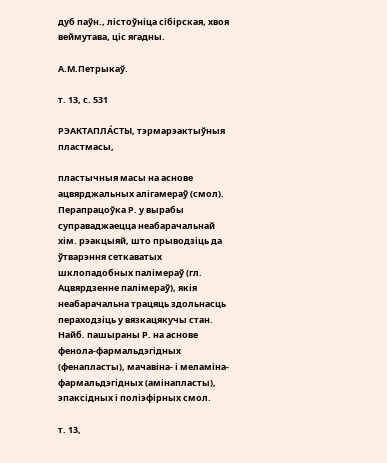дуб паўн., лістоўніца сібірская, хвоя веймутава, ціс ягадны.

А.М.Петрыкаў.

т. 13, с. 531

РЭАКТАПЛА́СТЫ, тэрмарэактыўныя пластмасы,

пластычныя масы на аснове ацвярджальных алігамераў (смол). Перапрацоўка Р. у вырабы суправаджаецца неабарачальнай хім. рэакцыяй, што прыводзіць да ўтварэння сеткаватых шклопадобных палімераў (гл. Ацвярдзенне палімераў), якія неабарачальна трацяць здольнасць пераходзіць у вязкацякучы стан. Найб. пашыраны Р. на аснове фенола-фармальдэгідных (фенапласты), мачавіна- і меламіна-фармальдэгідных (амінапласты), эпаксідных і поліэфірных смол.

т. 13,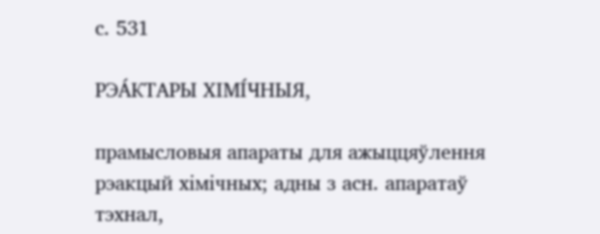с. 531

РЭА́КТАРЫ ХІМІ́ЧНЫЯ,

прамысловыя апараты для ажыццяўлення рэакцый хімічных; адны з асн. апаратаў тэхнал,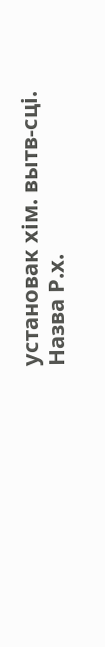установак хім. вытв-сці. Назва Р.х.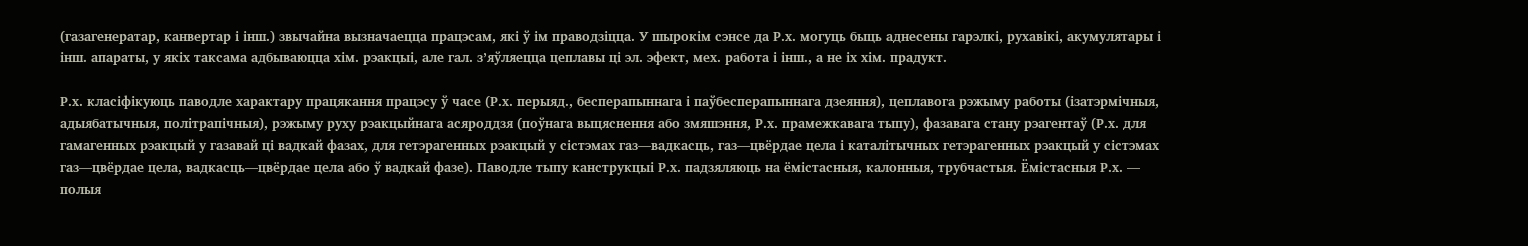(газагенератар, канвертар і інш.) звычайна вызначаецца працэсам, які ў ім праводзіцца. У шырокім сэнсе да Р.х. могуць быць аднесены гарэлкі, рухавікі, акумулятары і інш. апараты, у якіх таксама адбываюцца хім. рэакцыі, але гал. з’яўляецца цеплавы ці эл. эфект, мех. работа і інш., а не іх хім. прадукт.

Р.х. класіфікуюць паводле характару працякання працэсу ў часе (Р.х. перыяд., бесперапыннага і паўбесперапыннага дзеяння), цеплавога рэжыму работы (ізатэрмічныя, адыябатычныя, політрапічныя), рэжыму руху рэакцыйнага асяроддзя (поўнага выцяснення або змяшэння, Р.х. прамежкавага тыпу), фазавага стану рэагентаў (Р.х. для гамагенных рэакцый у газавай ці вадкай фазах, для гетэрагенных рэакцый у сістэмах газ—вадкасць, газ—цвёрдае цела і каталітычных гетэрагенных рэакцый у сістэмах газ—цвёрдае цела, вадкасць—цвёрдае цела або ў вадкай фазе). Паводле тыпу канструкцыі Р.х. падзяляюць на ёмістасныя, калонныя, трубчастыя. Ёмістасныя Р.х. — полыя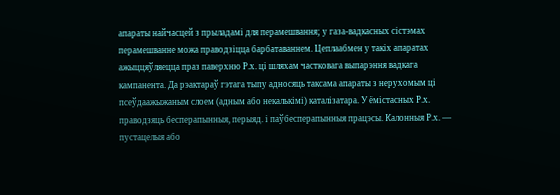апараты найчасцей з прыладамі для перамешвання; у газа-вадкасных сістэмах перамешванне можа праводзіцца барбатаваннем. Цеплаабмен у такіх апаратах ажыццяўляецца праз паверхню Р.х. ці шляхам частковага выпарэння вадкага кампанента. Да рэактараў гэтага тыпу адносяць таксама апараты з нерухомым ці псеўдаажыжаным слоем (адным або некалькімі) каталізатара. У ёмістасных Р.х. праводзяць бесперапынныя, перыяд. і паўбесперапынныя працэсы. Калонныя Р.х. — пустацелыя або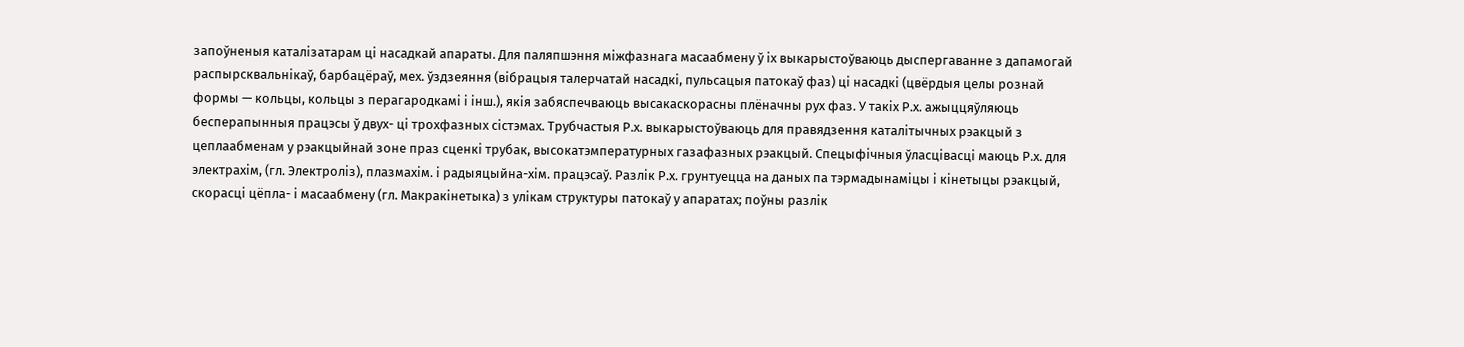запоўненыя каталізатарам ці насадкай апараты. Для паляпшэння міжфазнага масаабмену ў іх выкарыстоўваюць дыспергаванне з дапамогай распырсквальнікаў, барбацёраў, мех. ўздзеяння (вібрацыя талерчатай насадкі, пульсацыя патокаў фаз) ці насадкі (цвёрдыя целы рознай формы — кольцы, кольцы з перагародкамі і інш.), якія забяспечваюць высакаскорасны плёначны рух фаз. У такіх Р.х. ажыццяўляюць бесперапынныя працэсы ў двух- ці трохфазных сістэмах. Трубчастыя Р.х. выкарыстоўваюць для правядзення каталітычных рэакцый з цеплаабменам у рэакцыйнай зоне праз сценкі трубак, высокатэмпературных газафазных рэакцый. Спецыфічныя ўласцівасці маюць Р.х. для электрахім, (гл. Электроліз), плазмахім. і радыяцыйна-хім. працэсаў. Разлік Р.х. грунтуецца на даных па тэрмадынаміцы і кінетыцы рэакцый, скорасці цёпла- і масаабмену (гл. Макракінетыка) з улікам структуры патокаў у апаратах; поўны разлік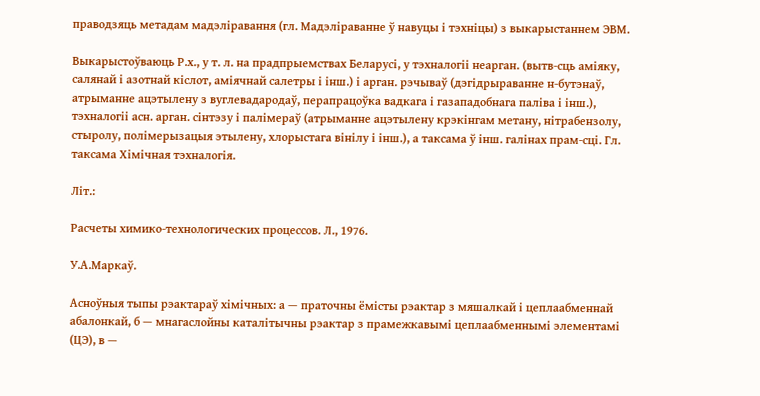праводзяць метадам мадэліравання (гл. Мадэліраванне ў навуцы і тэхніцы) з выкарыстаннем ЭВМ.

Выкарыстоўваюць Р.х., у т. л. на прадпрыемствах Беларусі, у тэхналогіі неарган. (вытв-сць аміяку, салянай і азотнай кіслот, аміячнай салетры і інш.) і арган. рэчываў (дэгідрыраванне н-бутэнаў, атрыманне ацэтылену з вуглевадародаў, перапрацоўка вадкага і газападобнага паліва і інш.), тэхналогіі асн. арган. сінтэзу і палімераў (атрыманне ацэтылену крэкінгам метану, нітрабензолу, стыролу, полімерызацыя этылену, хлорыстага вінілу і інш.), а таксама ў інш. галінах прам-сці. Гл. таксама Хімічная тэхналогія.

Літ.:

Расчеты химико-технологических процессов. Л., 1976.

У.А.Маркаў.

Асноўныя тыпы рэактараў хімічных: а — праточны ёмісты рэактар з мяшалкай і цеплаабменнай абалонкай, б — мнагаслойны каталітычны рэактар з прамежкавымі цеплаабменнымі элементамі (ЦЭ), в —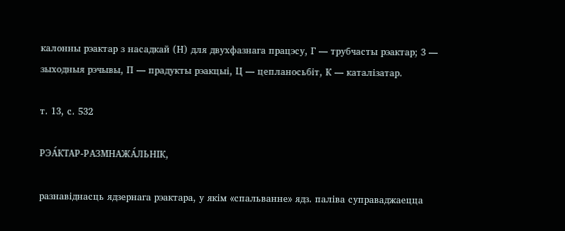калонны рэактар з насадкай (Н) для двухфазнага працэсу, Г — трубчасты рэактар; 3 — зыходныя рэчывы, П — прадукты рэакцыі, Ц — цепланосьбіт, К — каталізатар.

т. 13, с. 532

РЭА́КТАР-РАЗМНАЖА́ЛЬНІК,

разнавіднасць ядзернага рэактара, у якім «спальванне» ядз. паліва суправаджаецца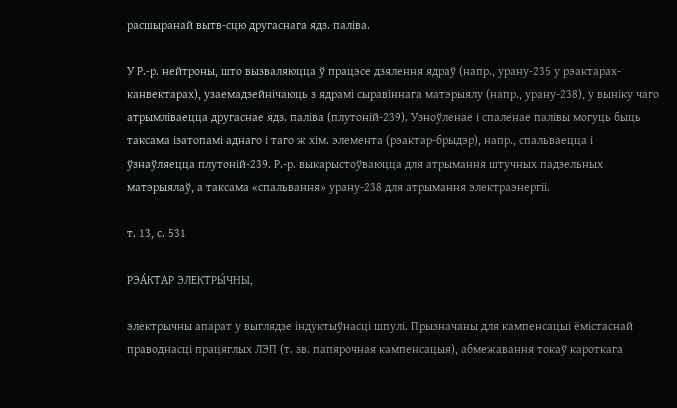расшыранай вытв-сцю другаснага ядз. паліва.

У Р.-р. нейтроны, што вызваляюцца ў працэсе дзялення ядраў (напр., урану-235 у рэактарах-канвектарах), узаемадзейнічаюць з ядрамі сыравіннага матэрыялу (напр., урану-238), у выніку чаго атрымліваецца другаснае ядз. паліва (плутоній-239). Узноўленае і спаленае палівы могуць быць таксама ізатопамі аднаго і таго ж хім. элемента (рэактар-брыдэр), напр., спальваецца і ўзнаўляецца плутоній-239. Р.-р. выкарыстоўваюцца для атрымання штучных падзельных матэрыялаў, а таксама «спальвання» урану-238 для атрымання электраэнергіі.

т. 13, с. 531

РЭА́КТАР ЭЛЕКТРЫ́ЧНЫ,

электрычны апарат у выглядзе індуктыўнасці шпулі. Прызначаны для кампенсацыі ёмістаснай праводнасці працяглых ЛЭП (т. зв. папярочная кампенсацыя), абмежавання токаў кароткага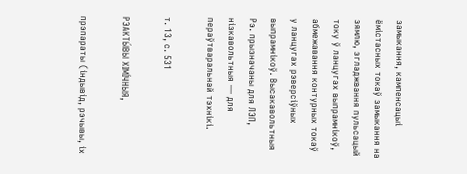замыкання, кампенсацыі ёмістасных токаў замыкання на зямлю, згладжвання пульсацый току ў ланцугах выпрамнікоў, абмежавання контурных токаў у ланцугах рэверсіўных выпрамнікоў. Высакавольтныя Рэ. прызначаны для ЛЭП, нізкавольтныя — для пераўтваральнай тэхнікі.

т. 13, с. 531

РЭАКТЫ́ВЫ ХІМІ́ЧНЫЯ,

прэпараты (індывід, рэчывы, іх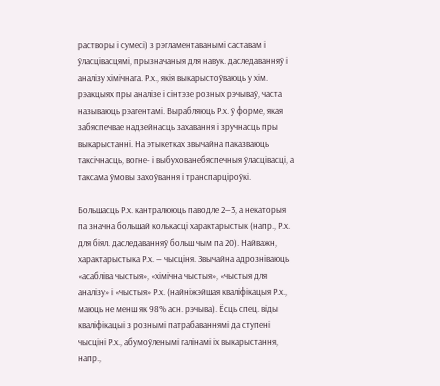растворы і сумесі) з рэгламентаванымі саставам і ўласцівасцямі, прызначаныя для навук. даследаванняў і аналізу хімічнага. Р.х., якія выкарыстоўваюць у хім. рэакцыях пры аналізе і сінтэзе розных рэчываў, часта называюць рэагентамі. Вырабляюць Р.х. ў форме, якая забяспечвае надзейнасць захавання і зручнасць пры выкарыстанні. На этыкетках звычайна паказваюць таксічнасць, вогне- і выбухованебяспечныя ўласцівасці, а таксама ўмовы захоўвання і транспарціроўкі.

Большасць Р.х. кантралююць паводле 2—3, а некаторыя па значна большай колькасці характарыстык (напр., Р.х. для біял. даследаванняў больш чым па 20). Найважн, характарыстыка Р.х. — чысціня. Звычайна адрозніваюць «асабліва чыстыя», «хімічна чыстыя», «чыстыя для аналізу» і «чыстыя» Р.х. (найніжэйшая кваліфікацыя Р.х., маюць не менш як 98% асн. рэчыва). Ёсць спец. віды кваліфікацыі з рознымі патрабаваннямі да ступені чысціні Р.х., абумоўленымі галінамі іх выкарыстання, напр.,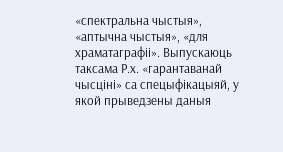«спектральна чыстыя», «аптычна чыстыя», «для храматаграфіі». Выпускаюць таксама Р.х. «гарантаванай чысціні» са спецыфікацыяй, у якой прыведзены даныя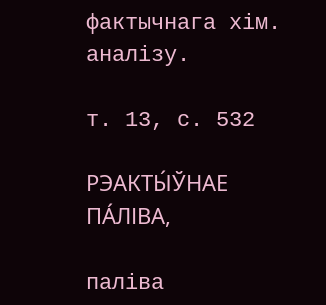фактычнага хім. аналізу.

т. 13, с. 532

РЭАКТЫ́ЎНАЕ ПА́ЛІВА,

паліва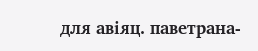для авіяц. паветрана-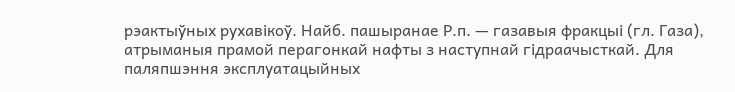рэактыўных рухавікоў. Найб. пашыранае Р.п. — газавыя фракцыі (гл. Газа), атрыманыя прамой перагонкай нафты з наступнай гідраачысткай. Для паляпшэння эксплуатацыйных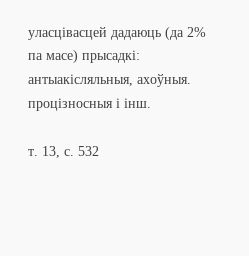уласцівасцей дадаюць (да 2% па масе) прысадкі: антыакісляльныя, ахоўныя. процізносныя і інш.

т. 13, с. 532